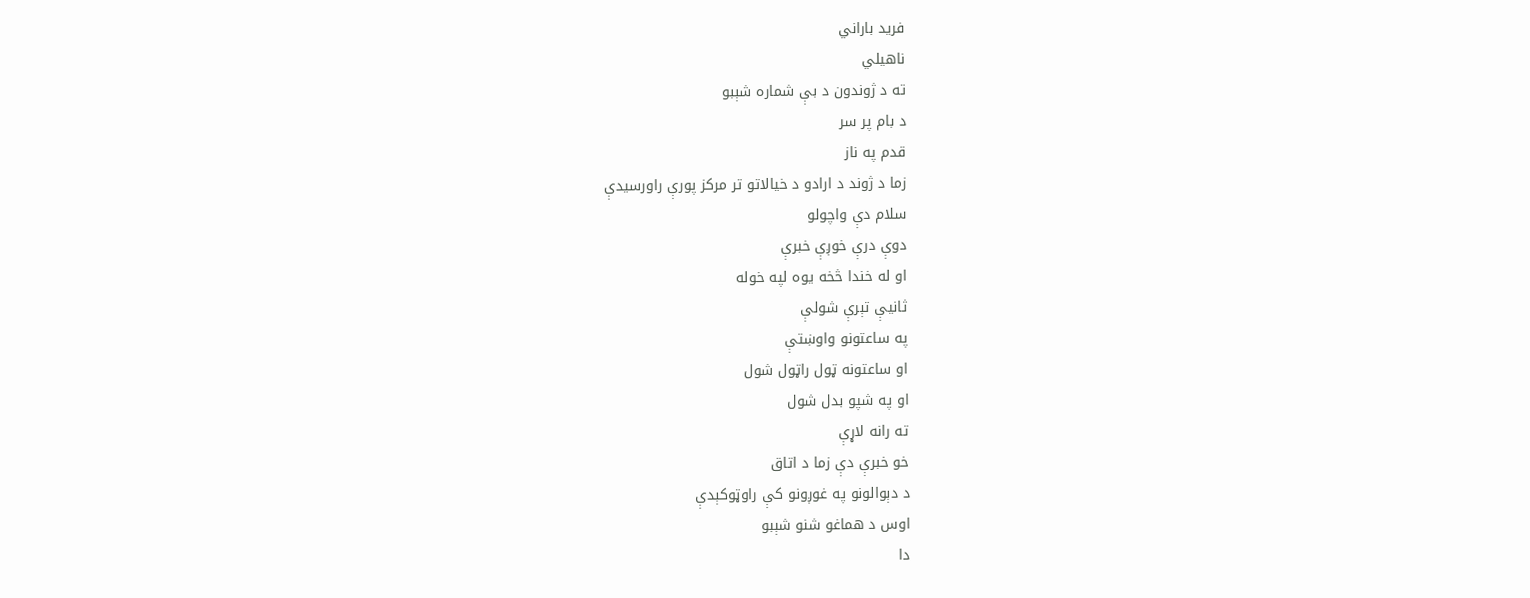فرید باراني
ناهیلي
ته د ژوندون د بې شماره شېبو
د بام پر سر
قدم په ناز
زما د ژوند د ارادو د خیالاتو تر مرکز پورې راورسیدې
سلام دې واچولو
دوې درې خوږې خبرې
او له خندا څخه یوه لپه خوله
ثانیې تېرې شولې
په ساعتونو واوښتې
او ساعتونه ټول راټول شول
او په شپو بدل شول
ته رانه لاړې
خو خبرې دې زما د اتاق
د دېوالونو په غوږونو کې راوټوکېدې
اوس د هماغو شنو شېبو
دا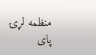منظمه لړۍ
پای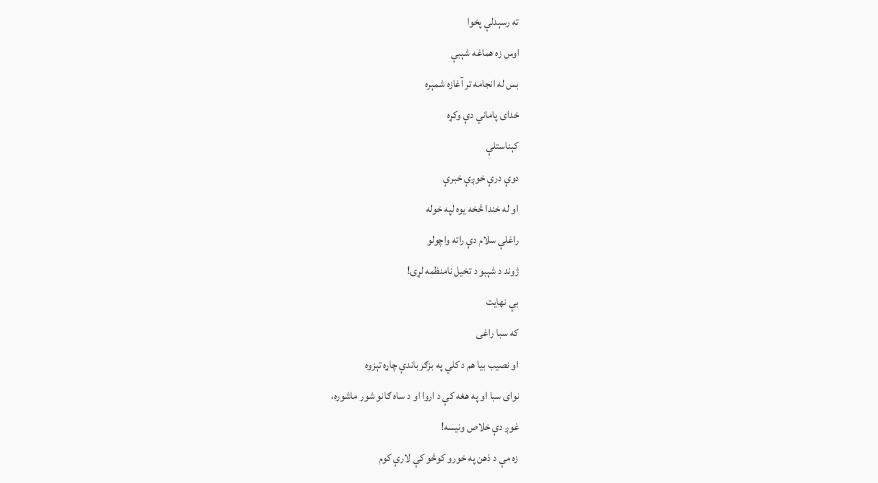ته رسېدلې پخوا
اوس زه هماغه شېبې
بس له انجامه تر آغازه شمېره
خدای پاماني دې وکړه
کېناستلې
دوې درې خوږې خبرې
او له خندا څخه یوه لپه خوله
راغلې سلام دې راته واچولو
ژوند د شېبو د تخیل نامنظمه لړۍ!
بې نهایت
که سبا راغی
او نصیب بیا هم د کلي په بزګر باندې چاړه تېزوه
نوای سبا او په هغه کې د اروا او د ساه ګانو شور ماشوره،
غوږ دې خلاص ونیسه!
زه مې د ذهن په خورو کوڅو کې لارې کوم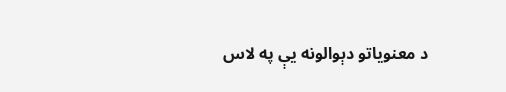د معنویاتو دېوالونه یې په لاس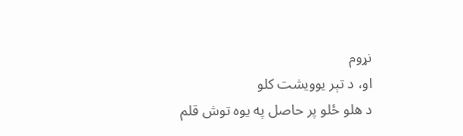نړوم
او، د تېر یوویشت کلو
د هلو ځلو پر حاصل په یوه توش قلم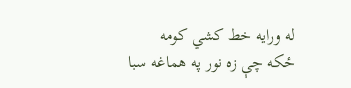له ورایه خط کشي کومه
ځکه چې زه نور په هماغه سبا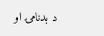د بدنامۍ او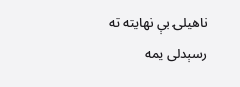ناهیلۍ بې نهایته ته رسېدلی یمه